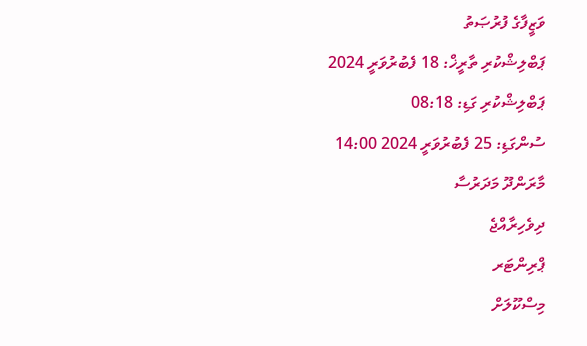ވަޒީފާގެ ފުރުޞަތު
ޕަބްލިޝްކުރި ތާރީޚް: 18 ފެބުރުވަރީ 2024
ޕަބްލިޝްކުރި ގަޑި: 08:18
ސުންގަޑި: 25 ފެބުރުވަރީ 2024 14:00
މާރަންދޫ މަދަރުސާ
ދިވެހިރާއްޖެ
ޕްރިންޓަރ
މިސްކޫލަށް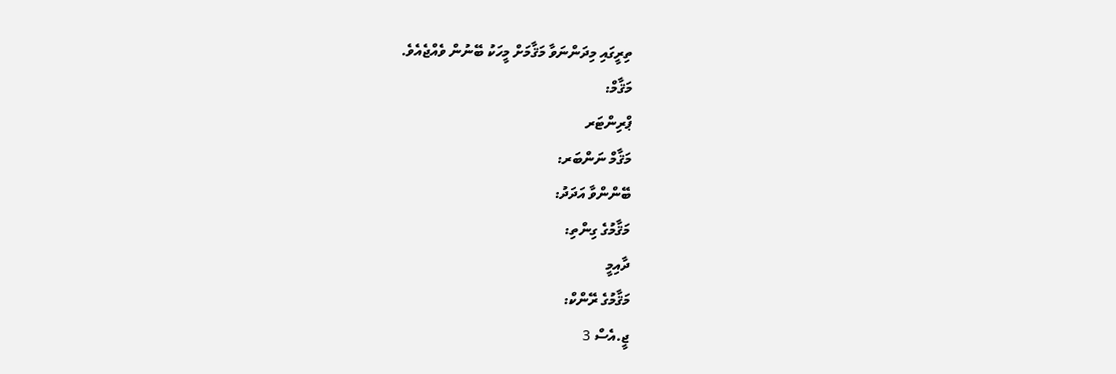ތިރީގައި މިދަންނަވާ މަޤާމަށް މީހަކު ބޭނުން ވެއްޖެއެވެ.
މަޤާމް:
ޕްރިންޓަރ
މަޤާމް ނަންބަރ:
ބޭންންވާ އަދަދު:
މަޤާމުގެ ގިންތި:
ދާއިމީ
މަޤާމުގެ ރޭންކް:
ޖީ.އެސް 3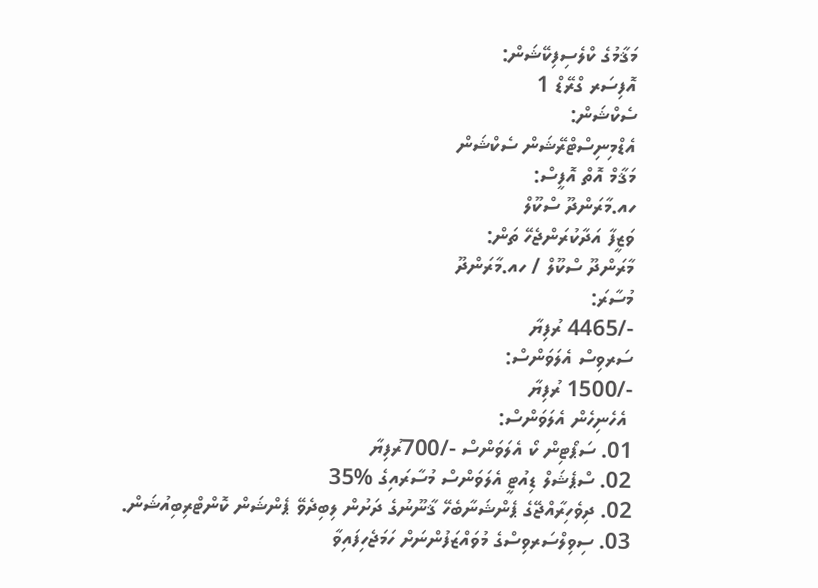މަޤާމުގެ ކްލެސިފިކޭޝަން:
އޮފިސަރ ގްރޭޑް 1
ސެކްޝަން:
އެޑްމިނިސްޓްރޭޝަން ސެކްޝަން
މަޤާމް އޮތް އޮފީސް:
ހއ.މާރަންދޫ ސްކޫލް
ވަޒީފާ އަދާކުރަންޖެހޭ ތަން:
މާރަންދޫ ސްކޫލް / ހއ.މާރަންދޫ
މުސާރަ:
-/4465 ރުފިޔާ
ސަރވިސް އެލަވަންސް:
-/1500 ރުފިޔާ
 އެހެނިހެން އެލަވަންސް:
01. ސަޕޯޓިން ކޯ އެލަވަންސް -/700ރުފިޔާ
02. ސްޕެޝަލް ޑިއުޓީ އެލަވަންސް މުސާރައިގެ %35
02. ދިވެހިރާއްޖޭގެ ޕެންޝަނާބެހޭ ޤާނޫނުގެ ދަށުން ލިބިދެވޭ ޕެންޝަން ކޮންޓްރިބިއުޝަން.
03. ސިވިލްސަރވިސްގެ މުވައްޒަފުންނަށް ހަމަޖެހިފައިވާ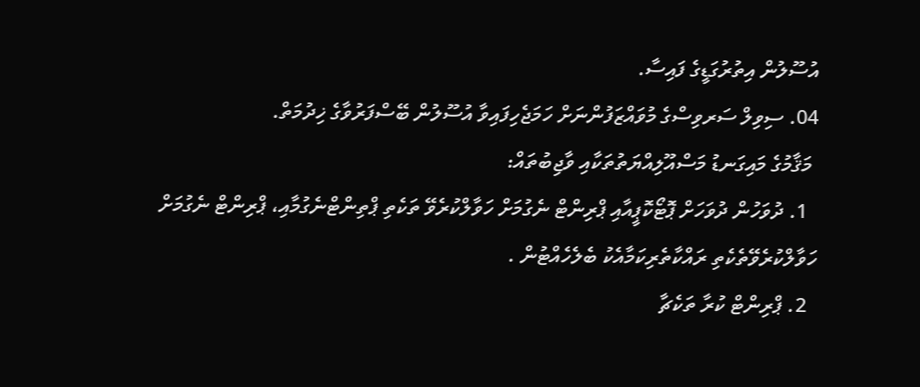އުސޫލުން އިތުރުގަޑީގެ ފައިސާ.
04. ސިވިލް ސަރވިސްގެ މުވައްޒަފުންނަށް ހަމަޖެހިފައިވާ އުސޫލުން ބޭސްފަރުވާގެ ޚިދުމަތް.
 މަޤާމުގެ މައިގަނޑު މަސްއޫލިއްޔަތުތަކާއި ވާޖިބުތައް:
  1. ދުވަހުން ދުވަހަށް ޕޮޓޯކޮޕީއާއި ޕްރިންޓް ނެގުމަށް ހަވާލްކުރެވޭ ތަކެތި ޕްތިންޓްނެގުމާއި، ޕްރިންޓް ނެގުމަށް ހަވާލްކުރެވޭތެކެތި ރައްކާތެރިކަމާއެކު ބެލެހެއްޓުން .
  2. ޕްރިންޓް ކުރާ ތަކެޗާ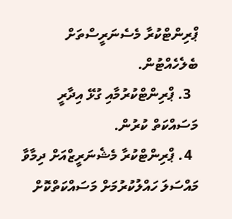ޕްރިންޓްކުރާ މެސެނަރީސްތަށް ބެލެހެއްޓުން.
  3. ޕްރިންޓްކުރުމާއި ގުޅޭ އިދާރީ މަސައްކަތް ކުރުން.
  4. ޕްރިންޓްކުރާ މެޝެނަރީޒްއަށް ދިމާވާ މައްސަލަ ހައްލުކުރުމަށް މަސައްކަތްކޮށް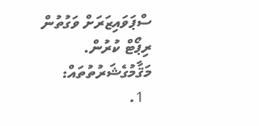ސްޕަވައިޒަރަށް ވަގުތުން ރިޕޯޓް ކުރުން.
މަޤާމުގެޝަރުތުތައް:
  1.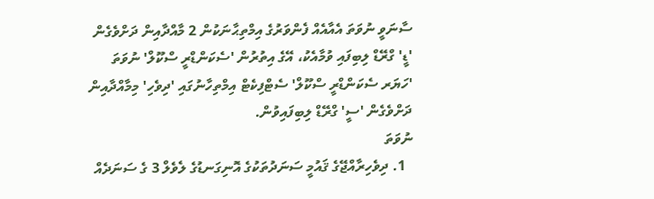ސާނަވީ ނުވަތަ އެއާއެއް ފެންވަރުގެ އިމްތިޙާނަކުން 2 މާއްދާއިން ދަށްވެގެން 'ޑީ' ގްރޭޑް ލިބިފައި ވުމާއެކު، އޭގެ އިތުރުން 'ސެކަންޑްރީ ސްކޫލް' ނުވަތަ 'ހަޔަރ ސެކަންޑްރީ ސްކޫލް' ސެޓްފިކެޓް އިމްތިހާނުގައި 'ދިވެހި' މިމާއްދާއިން ދަށްވެގެން 'ސީ' ގްރޭޑް ލިބިފައިވުން.
ނުވަތަ
  1. ދިވެހިރާއްޖޭގެ ޤައުމީ ސަނަދުތަކުގެ އޮނިގަނޑުގެ ލެވެލް 3 ގެ ސަނަދެއް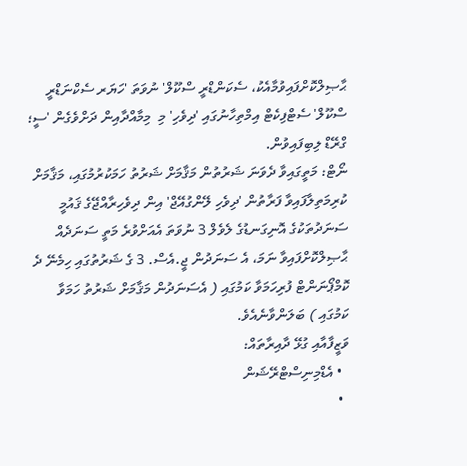ޙާޞިލްކޮށްފައިވުމާއެކު، ސެކަންޑްރީ ސްކޫލް' ނުވަތަ 'ހަޔަރ ސެކްނަޑްރީ ސްކޫލް' ސެޓްފިކެޓް އިމްތިހާނުގައި 'ދިވެހި' މި  މިމާއްދާއިން ދަށްވެގެން 'ސީ؛ ގްރޭޑް ލިބިފައިވުން.
ނޯޓް: މަތީގައިވާ ދެވަނަ ޝަރުތުން މަޤާމަށް ޝަރުތު ހަމަކުރުމުގައި، މަޤާމަށް ކުރިމަތިލާފައިވާ ފަރާތުން 'ދިވެހި ލޭންގުއޭޖް' އިން ދިވެހިރާއްޖޭގެ ޤައުމީ ސަނަދުތަކުގެ އޮނިގަނޑުގެ ލެވެލް 3 ނުވަތަ އެއަށްވުރެ މަތީ ސަނަދެއް ޙާޞިލްކޮށްފައިވާ ނަމަ، އެ ސަނަދުން ޖީ.އެސް. 3 ގެ ޝަރުތުގައި ހިމެނޭ ދެ ކޮމްޕޯނަންޓް ފުރިހަމަވާ ކަމުގައި ( އެސަނަދުން މަޤާމަށް ޝަރުތު ހަމަވާ ކަމުގައި ) ބަލަންވާނެއެވެ.
ވަޒީފާއާއި ގުޅޭ ދާއިރާތައް:
  • އެޑްމިނިސްޓްރޭޝަން
  •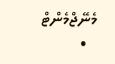މެނޭޖްމެންޓް
  •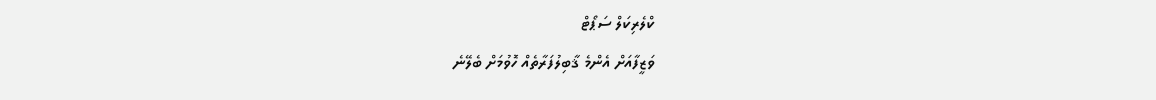ކްލެރިކަލް ސަޕޯޓް
ވަޒީފާއަށް އެންމެ ޤާބިލުފަރާތެއް ހޮވުމަށް ބެލޭނެ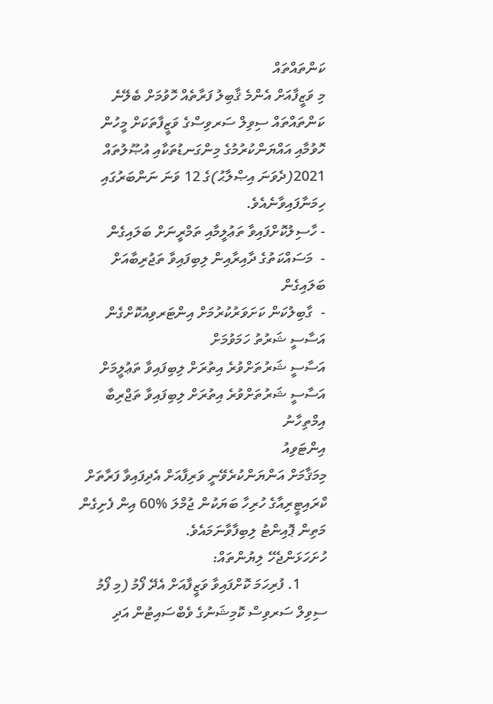ކަންތައްތައް
މި ވަޒީފާއަށް އެންމެ ޤާބިލު ފަރާތެއް ހޮވުމަށް ބެލޭނެ ކަންތައްތައް ސިވިލް ސަރވިސްގެ ވަޒީފާތަކަށް މީހުން ހޮވުމާއި އައްޔަންކުރުމުގެ މިންގަނޑުތަކާއި އުޞޫލުތައް 2021(ދެވަނަ އިޞްލާޙު)ގެ 12 ވަނަ ނަންބަރުގައި ހިމަނާފައިވާނެއެވެ.
- ހާސިލުކޮށްފައިވާ ތަޢުލީމާއި ތަމްރީނަށް ބަލައިގެން
-  މަސައްކަތުގެ ދާއިރާއިން ލިބިފައިވާ ތަޖުރިބާއަށް ބަލައިގެން
-  ގާބިލުކަން ކަށަވަރުކުރުމަށް އިންޓަރވިއުކޮށްގެން
އަސާސީ ޝަރުތު ހަމަވުމަށް
އަސާސީ ޝަރުތަށްވުރެ އިތުރަށް ލިބިފައިވާ ތަޢުލީމަށް
އަސާސީ ޝަރުތަށްވުރެ އިތުރަށް ލިބިފައިވާ ތަޖްރިބާ
އިމްތިހާނު
އިންޓަވިއު
މިމަޤާމަށް އަންޔަންކުރެވޭނީ ވަރިފާއަށް އެދިފައިވާ ފަރާތަށް ކްރައިޓީރިއާގެ ހުރިހާ ބަޔަކުން ޖުމްލަ %60 އިން ފެށިގެން މަތިން ޕޮއިންޓު ލިބިފާވާނަމައެވެ.
ހުށަހަޅަންޖެހޭ ލިޔުންތައް:
       1. ފުރިހަމަ ކޮށްފައިވާ ވަޒީފާއަށް އެދޭ ފޯމު (މި ފޯމު ސިވިލް ސަރވިސް ކޮމިޝަނުގެ ވެބްސައިޓުން އަދި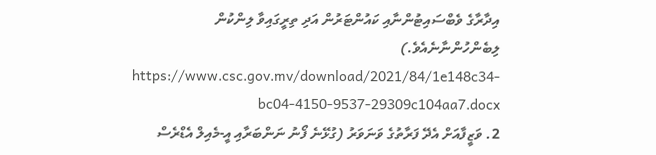އިދާރާގެ ވެބްސައިޓުންނާއި ކައުންޓަރުން އަދި ތިރީގައިވާ ލިންކުން ލިބެންހުންނާނެއެވެ.)   https://www.csc.gov.mv/download/2021/84/1e148c34-bc04-4150-9537-29309c104aa7.docx
2. ވަޒީފާއަށް އެދޭ ފަރާތުގެ ވަނަވަރު (ގުޅޭނެ ފޯނު ނަންބަރާއި އީ-މެއިލް އެޑްރެސް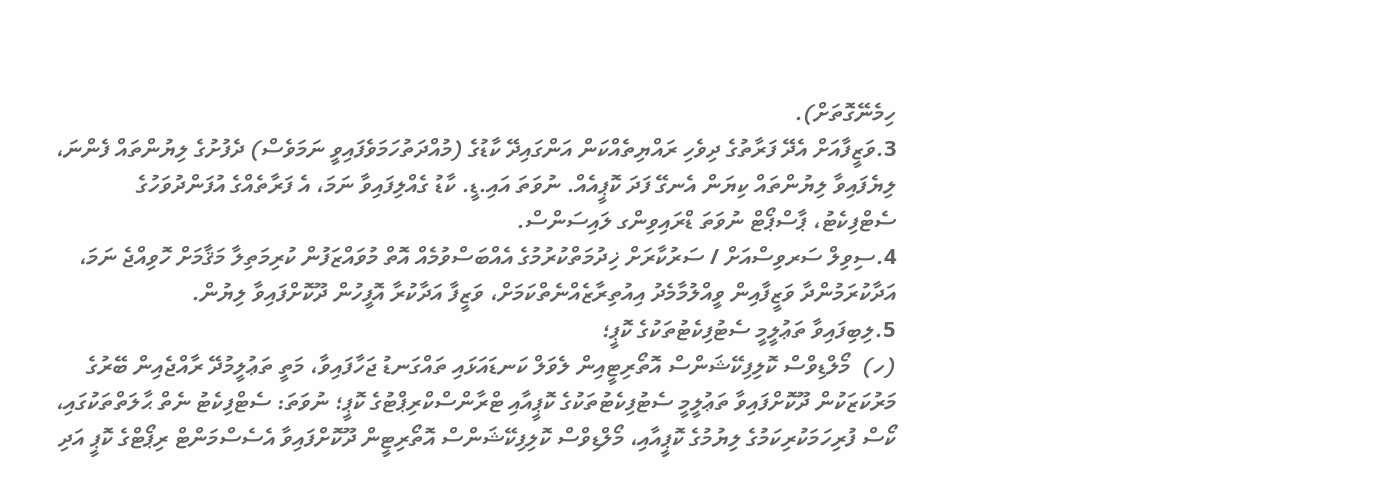ހިމެނޭގޮތަށް).
3.ވަޒީފާއަށް އެދޭ ފަރާތުގެ ދިވެހި ރައްޔިތެއްކަން އަންގައިދޭ ކާޑުގެ (މުއްދަތުހަމަވެފައިވީ ނަމަވެސް) ދެފުށުގެ ލިޔުންތައް ފެންނަ، ލިޔެފައިވާ ލިޔުންތައް ކިޔަން އެނގޭ ފަދަ ކޮޕީއެއް. ނުވަތަ އައި.ޑީ. ކާޑު ގެއްލިފައިވާ ނަމަ، އެ ފަރާތެއްގެ އުފަންދުވަހުގެ ސެޓްފިކެޓު، ޕާސްޕޯޓް ނުވަތަ ޑްރައިވިންގ ލައިސަންސް.
4.ސިވިލް ސަރވިސްއަށް / ސަރުކާރަށް ޚިދުމަތްކުރުމުގެ އެއްބަސްވުމެއް އޮތް މުވައްޒަފުން ކުރިމަތިލާ މަޤާމަށް ހޮވިއްޖެ ނަމަ، އަދާކުރަމުންދާ ވަޒީފާއިން ވީއްލުމާމެދު އިއުތިރާޒެއްނެތްކަމަށް، ވަޒީފާ އަދާކުރާ އޮފީހުން ދޫކޮށްފައިވާ ލިޔުން.
5.ލިބިފައިވާ ތަޢުލީމީ ސެޓުފިކެޓުތަކުގެ ކޮޕީ؛
(ހ)  މޯލްޑިވްސް ކޮލިފިކޭޝަންސް އޮތޯރިޓީއިން ލެވަލް ކަނޑައަޅައި ތައްގަނޑު ޖަހާފައިވާ، މަތީ ތަޢުލީމުދޭ ރާއްޖެއިން ބޭރުގެ މަރުކަޒަކުން ދޫކޮށްފައިވާ ތަޢުލީމީ ސެޓުފިކެޓުތަކުގެ ކޮޕީއާއި ޓްރާންސްކްރިޕްޓުގެ ކޮޕީ؛ ނުވަތަ: ސެޓްފިކެޓު ނެތް ޙާލަތްތަކުގައި، ކޯސް ފުރިހަމަކުރިކަމުގެ ލިޔުމުގެ ކޮޕީއާއި، މޯލްޑިވްސް ކޮލިފިކޭޝަންސް އޮތޯރިޓީން ދޫކޮށްފައިވާ އެސެސްމަންޓް ރިޕޯޓްގެ ކޮޕީ އަދި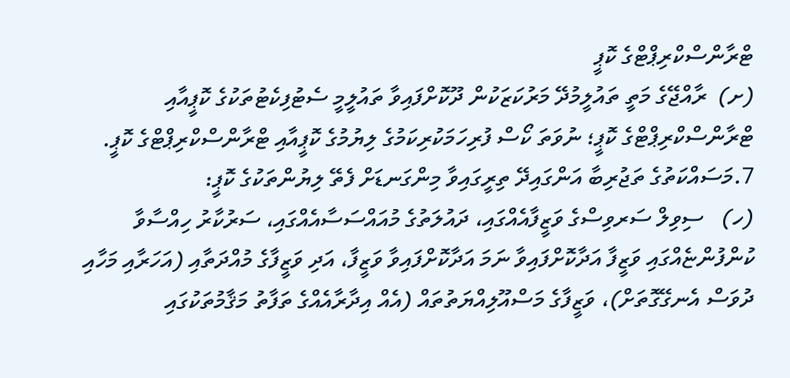ޓްރާންސްކްރިޕްޓްގެ ކޮޕީ
(ށ)  ރާއްޖޭގެ މަތީ ތައުލީމުދޭ މަރުކަޒަކުން ދޫކޮށްފައިވާ ތައުލީމީ ސެޓުފިކެޓުތަކުގެ ކޮޕީއާއި ޓްރާންސްކްރިޕްޓްގެ ކޮޕީ؛ ނުވަތަ ކޯސް ފުރިހަމަކުރިކަމުގެ ލިޔުމުގެ ކޮޕީއާއި ޓްރާންސްކްރިޕްޓްގެ ކޮޕީ.
7.މަސައްކަތުގެ ތަޖުރިބާ އަންގައިދޭ ތިރީގައިވާ މިންގަނޑަށް ފެތޭ ލިޔުންތަކުގެ ކޮޕީ:
(ހ)   ސިވިލް ސަރވިސްގެ ވަޒީފާއެއްގައި، ދައުލަތުގެ މުއައްސަސާއެއްގައި، ސަރުކާރު ހިއްސާވާ ކުންފުންޏެއްގައި ވަޒީފާ އަދާކޮށްފައިވާ ނަމަ އަދާކޮށްފައިވާ ވަޒީފާ، އަދި ވަޒީފާގެ މުއްދަތާއި (އަހަރާއި މަހާއި ދުވަސް އެނގޭގޮތަށް)، ވަޒީފާގެ މަސްއޫލިއްޔަތުތައް (އެއް އިދާރާއެއްގެ ތަފާތު މަޤާމުތަކުގައި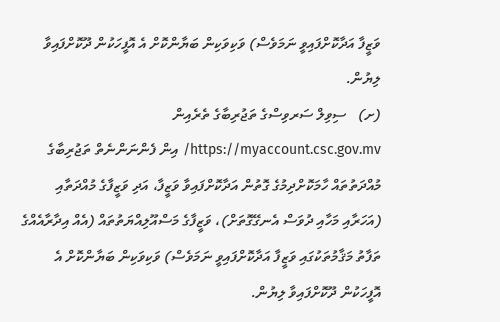ވަޒީފާ އަދާކޮށްފައިވީ ނަމަވެސް) ވަކިވަކިން ބަޔާންކޮށް އެ އޮފީހަކުން ދޫކޮށްފައިވާ ލިޔުން.
(ށ)   ސިވިލް ސަރވިސްގެ ތަޖުރިބާގެ ތެރެއިން https://myaccount.csc.gov.mv/ އިން ފެންނަންނެތް ތަޖުރިބާގެ މުއްދަތުތައް ހާމަކޮށްދިމުގެ ގޮތުން އަދާކޮށްފައިވާ ވަޒީފާ، އަދި ވަޒީފާގެ މުއްދަތާއި (އަހަރާއި މަހާއި ދުވަސް އެނގޭގޮތަށް)، ވަޒީފާގެ މަސްއޫލިއްޔަތުތައް (އެއް އިދާރާއެއްގެ ތަފާތު މަޤާމުތަކުގައި ވަޒީފާ އަދާކޮށްފައިވީ ނަމަވެސް) ވަކިވަކިން ބަޔާންކޮށް އެ އޮފީހަކުން ދޫކޮށްފައިވާ ލިޔުން.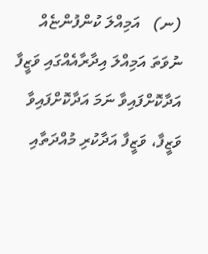(ނ)   އަމިއްލަ ކުންފުންޏެއް ނުވަތަ އަމިއްލަ އިދާރާއެއްގައި ވަޒީފާ އަދާކޮށްފައިވާ ނަމަ އަދާކޮށްފައިވާ ވަޒީފާ، ވަޒީފާ އަދާކުރި މުއްދަތާއި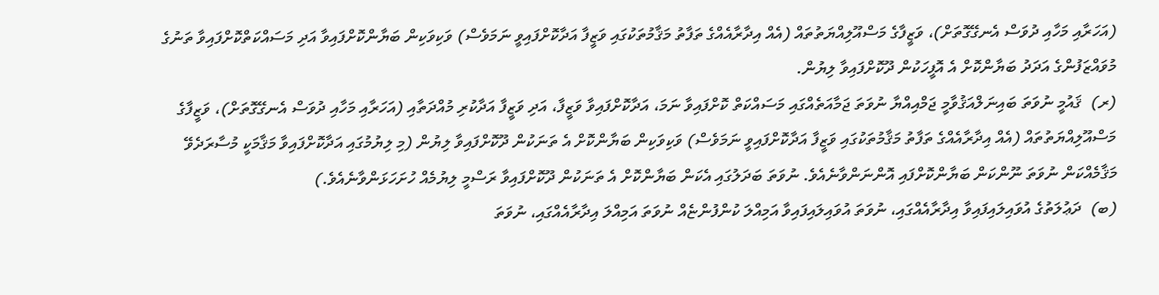(އަހަރާއި މަހާއި ދުވަސް އެނގޭގޮތަށް)، ވަޒީފާގެ މަސްއޫލިއްޔަތުތައް (އެއް އިދާރާއެއްގެ ތަފާތު މަޤާމުތަކުގައި ވަޒީފާ އަދާކޮށްފައިވީ ނަމަވެސް) ވަކިވަކިން ބަޔާންކޮށްފައިވާ އަދި މަސައްކަތްކޮށްފައިވާ ތަނުގެ މުވައްޒަފުންގެ އަދަދު ބަޔާންކޮށް އެ އޮފީހަކުން ދޫކޮށްފައިވާ ލިޔުން.
(ރ)  ޤައުމީ ނުވަތަ ބައިނަލްއަޤުވާމީ ޖަމްއިއްޔާ ނުވަތަ ޖަމާއަތެއްގައި މަސައްކަތް ކޮށްފައިވާ ނަމަ، އަދާކޮށްފައިވާ ވަޒީފާ، އަދި ވަޒީފާ އަދާކުރި މުއްދަތާއި (އަހަރާއި މަހާއި ދުވަސް އެނގޭގޮތަށް)، ވަޒީފާގެ މަސްއޫލިއްޔަތުތައް (އެއް އިދާރާއެއްގެ ތަފާތު މަޤާމުތަކުގައި ވަޒީފާ އަދާކޮށްފައިވީ ނަމަވެސް) ވަކިވަކިން ބަޔާންކޮށް އެ ތަނަކުން ދޫކޮށްފައިވާ ލިޔުން (މި ލިޔުމުގައި އަދާކޮށްފައިވާ މަޤާމަކީ މުސާރަދެވޭ މަޤާމެއްކަން ނުވަތަ ނޫންކަން ބަޔާންކޮށްފައި އޮންނަންވާނެއެވެ. ނުވަތަ ބަދަލުގައި އެކަން ބަޔާންކޮށް އެ ތަނަކުން ދޫކޮށްފައިވާ ރަސްމީ ލިޔުމެއް ހުށަހަޅަންވާނެއެވެ.)
(ބ)  ދަޢުލަތުގެ އުވައިލައިފައިވާ އިދާރާއެއްގައި، ނުވަތަ އުވައިލައިފައިވާ އަމިއްލަ ކުންފުންޏެއް ނުވަތަ އަމިއްލަ އިދާރާއެއްގައި، ނުވަތަ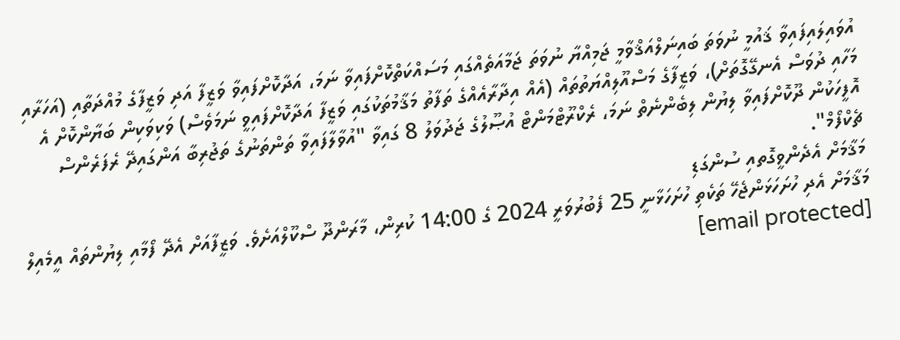އުވައިލައިފައިވާ ޤައުމީ ނުވަތަ ބައިނަލްއަޤްވާމީ ޖަމިއްޔާ ނުވަތަ ޖަމާއަތެއްގައި މަސައްކަތްކޮށްފައިވާ ނަމަ، އަދާކޮށްފައިވާ ވަޒީފާ އަދި ވަޒީފާގެ މުއްދަތާއި (އަހަރާއި މަހާއި ދުވަސް އެނގޭގޮތަށް)، ވަޒީފާގެ މަސްއޫލިއްޔަތުތައް (އެއް އިދާރާއެއްގެ ތަފާތު މަޤާމުތަކުގައި ވަޒީފާ އަދާކޮށްފައިވީ ނަމަވެސް) ވަކިވަކިން ބަޔާންކޮށް އެ އޮފީހަކުން ދޫކޮށްފައިވާ ލިޔުން ލިބެންނެތް ނަމަ، ރެކްރޫޓްމަންޓް އުޞޫލުގެ ޖަދުވަލު 8 ގައިވާ "އުވާލާފައިވާ ތަންތަނުގެ ތަޖުރިބާ އަންގައިދޭ ރެފަރެންސް ޗެކްފޯމް".
މަޤާމަށް އެދެންވީގޮތއި ސުންގަޑި
މަޤާމަށް އެދި ހުށަހަޅަންޖެހޭ ތަކެތި ހުށަހަޅާނީ 25 ފެބުރުވަރީ 2024 ގެ 14:00 ކުރިން، މާރަންދޫ ސްކޫލްއަށެވެ. ވަޒީފާއަށް އެދޭ ފޯމާއި ލިޔުންތައް އީމެއިލް [email protected]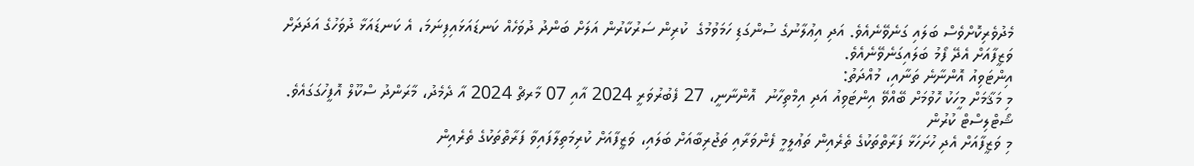މެދުވެރިކޮށްވެސް ބަލައި ގަނެވޭނެއެވެ. އަދި އިޢުލާނުގެ ސުންގަޑި ހަމަވުމުގެ  ކުރިން ސަރުކާރުން އަލަށް ބަންދު ދުވަހެއް ކަނޑައަޅައިފިނަމަ، އެ ކަނޑައަޅާ ދުވަހުގެ އަދަދަށް ވަޒީފާއަށް އެދޭ ފޯމު ބަލައިގަނެވޭނެއެވެ.
އިންޓަވިއު އޮންނާނެ ތަނާއި، މުއްދަތު:
މި މަޤާމަށް މީހަކު ހޮވުމަށް ބޭއްވޭ އިންޓަވިއު އަދި އިމްތިހާނު  އޮންނާނީ، 27 ފެބުރުވަރީ 2024 އާއި 07 މާރޗް 2024 އާ ދެމެދު، މާރަންދު ސްކޫލް އޮފީހުގަގައެވެ.
ޝޯޓްލިސްޓް ކުރުން
މި ވަޒީފާއަށް އެދި ހުށަހަޅާ ފަރާތްތަކުގެ ތެރެއިން ތަޢުލީމީ ފެންވަރާއި ތަޖުރިބާއަށް ބަލައި، ވަޒީފާއަށް ކުރިމަތިލާފައިވާ ފަރާތްތަކުގެ ތެރެއިން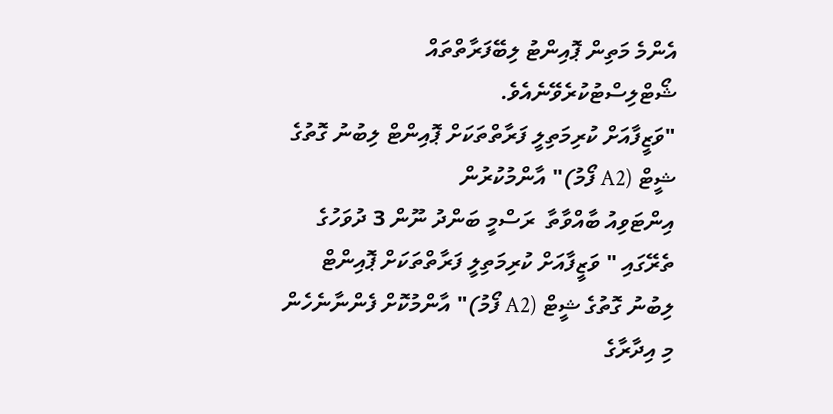އެންމެ މަތިން ޕޮއިންޓު ލިބޭފަރާތްތައް ޝޯޓްލިސްޓުކުރެވޭނެއެވެ.
"ވަޒީފާއަށް ކުރިމަތިލީ ފަރާތްތަކަށް ޕޮއިންޓް ލިބުނު ގޮތުގެ ޝީޓް (A2 ފޯމު)" އާންމުކުރުން
އިންޓަވިއު ބާއްވާތާ  ރަސްމީ ބަންދު ނޫން 3 ދުވަހުގެ ތެރޭގައި " ވަޒީފާއަށް ކުރިމަތިލީ ފަރާތްތަކަށް ޕޮއިންޓް ލިބުނު ގޮތުގެ ޝީޓް (A2 ފޯމު)" އާންމުކޮށް ފެންނާނެހެން މި އިދާރާގެ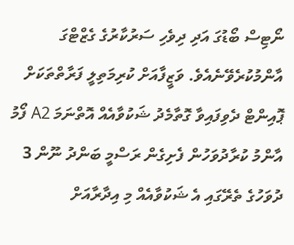ނޯޓިސް ބޯޑުގަ އަދި ދިވެހި ސަރުކާރުގެ ގެޒްޓްގަ  އާންމުކުރެވޭނެއެވެ. ވަޒީފާއަށް ކުރިމަތިލީ ފަރާތްތަކަށް ޕޮއިންޓް ދެވިފައިވާ ގޮތާމެދު ޝަކުވާއެއް އޮތްނަމަ A2 ފޯމު އާންމު ކުރާދުވަހުން ފެށިގެން ރަސްމީ ބަންދު ނޫން 3 ދުވަހުގެ ތެރޭގައި އެ ޝަކުވާއެއް މި އިދާރާއަށް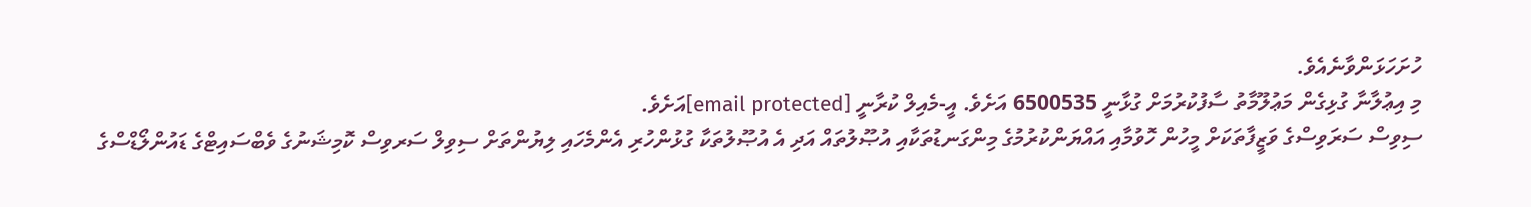ހުށަހަޅަންވާނެއެވެ.
މި އިޢުލާނާ ގުޅިގެން މަޢުލޫމާތު ސާފުކުރުމަށް ގުޅާނީ 6500535 އަށެވެ. އީ-މެއިލް ކުރާނީ [email protected]އަށެވެ.
ސިވިސް ސަރަވިސްގެ ވަޒީފާތަކަށް މީހުން ހޮވުމާއި އައްޔަންކުރުމުގެ މިންގަނޑުތަކާއި އުޞޫލުތައް އަދި އެ އުޞޫލުތަކާ ގުޅުންހުރި އެންމެހައި ލިޔުންތަށް ސިވިލް ސަރވިސް ކޮމިޝަނުގެ ވެބްސައިޓްގެ ޑައުންލޯޑްސްގެ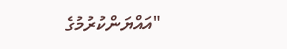"އައްޔަންކުރުމުގެ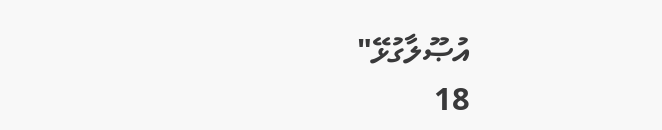އުޞޫލާގުޅޭ"
18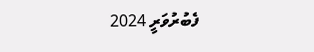ފެބުރުވަރީ 2024